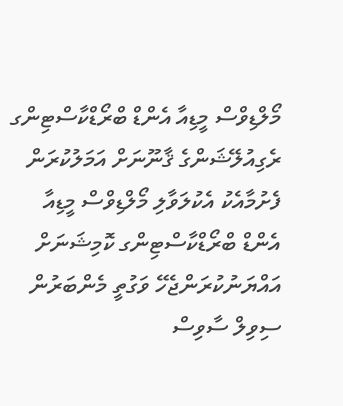މޯލްޑިވްސް މީޑިއާ އެންޑް ބްރޯޑްކާސްޓިންގ ރެގިއުލޭޝަންގެ ޤާނޫނަށް އަމަލުކުރަން ފެށުމާއެކު އެކުލަވާލި މޯލްޑިވްސް މީޑިއާ އެންޑް ބްރޯޑްކާސްޓިންގ ކޮމިޝަނަށް އައްޔަނުކުރަންޖެހޭ ވަގުތީ މެންބަރުން ސިވިލް ސާވިސް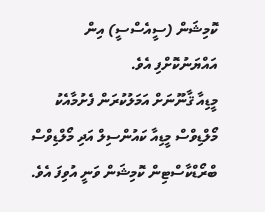ކޮމިޝަން (ސީއެސްސީ) އިން އައްޔަނުކޮށްފި އެވެ.
މީޑިއާ ޤާނޫނަށް އަމަލުކުރަން ފެށުމާއެކު މޯލްޑިވްސް މީޑިއާ ކައުންސިލް އަދި މޯލްޑިވްސް ބްރޯޑްކާސްޓިން ކޮމިޝަން ވަނީ އުވިފަ އެވެ.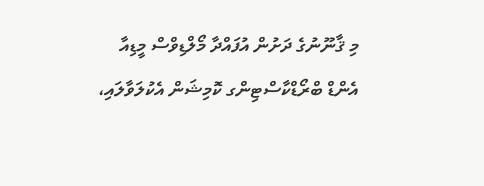މި ޤާނޫނުގެ ދަށުން އުފައްދާ މޯލްޑިވްސް މީޑިއާ އެންޑް ބްރޯޑްކާސްޓިންގ ކޮމިޝަން އެކުލަވާލައި،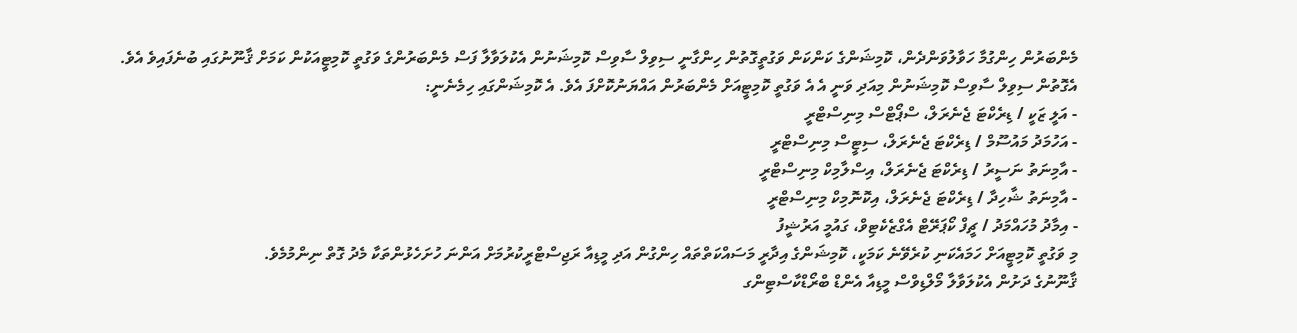މެންބަރުން ހިންގުމާ ހަވާލުވަންދެން، ކޮމިޝަންގެ ކަންކަން ވަގުތީގޮތުން ހިންގާނީ ސިވިލް ސާވިސް ކޮމިޝަނުން އެކުލަވާލާ ފަސް މެންބަރުންގެ ވަގުތީ ކޮމިޓީއަކުން ކަމަށް ޤާނޫނުގައި ބުނެފައިވެ އެވެ.
އެގޮތުން ސިވިލް ސާވިސް ކޮމިޝަނުން މިއަދި ވަނީ އެ އެ ވަގުތީ ކޮމިޓީއަށް މެންބަރުން އައްޔަނުކޮށްފަ އެވެ. އެ ކޮމިޝަންގައި ހިމެނެނީ:
- އަލީ ޒަކީ / ޑިރެކްޓަ ޖެނެރަލް، ސްޕޯޓްސް މިނިސްޓްރީ
- އަހުމަދު މައުސޫމް / ޑިރެކްޓަ ޖެނެރަލް، ސިޓީސް މިނިސްޓްރީ
- އާމިނަތު ނަސީރު / ޑިރެކްޓަ ޖެނެރަލް، އިސްލާމިކް މިނިސްޓްރީ
- އާމިނަތު ޝާހިދާ / ޑިރެކްޓަ ޖެނެރަލް، އިކޮނޮމިކް މިނިސްޓްރީ
- އިމާދު މުހައްމަދު / ޗީފް ކޯޕަރޭޓް އެގްޒެކެޓިވް، ގައުމީ އަރުޝީފު
މި ވަގުތީ ކޮމިޓީއަށް ހަމައެކަނި ކުރެވޭނެ ކަމަކީ، ކޮމިޝަންގެ އިދާރީ މަސައްކަތްތައް ހިންގުން އަދި މީޑިއާ ރަޖިސްޓްރީކުރުމަށް އަންނަ ހުށަހެޅުންތަކާ މެދު ގޮތް ނިންމުމެވެ.
ޤާނޫނުގެ ދަށުން އެކުލަވާލާ މޯލްޑިވްސް މީޑިއާ އެންޑް ބްރޯޑްކާސްޓިންގ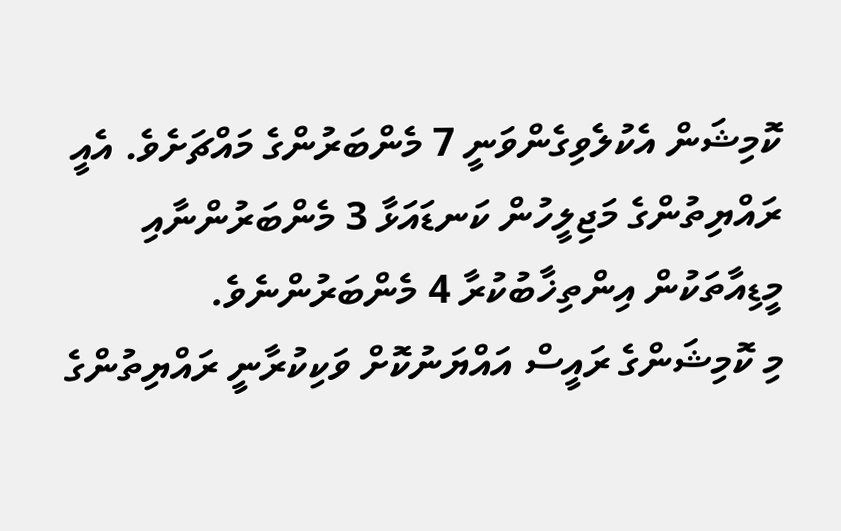ކޮމިޝަން އެކުލެވިގެންވަނީ 7 މެންބަރުންގެ މައްޗަށެވެ. އެއީ ރައްޔިތުންގެ މަޖިލީހުން ކަނޑައަޅާ 3 މެންބަރުންނާއި މީޑިއާތަކުން އިންތިޚާބުކުރާ 4 މެންބަރުންނެވެ.
މި ކޮމިޝަންގެ ރައީސް އައްޔަނުކޮށް ވަކިކުރާނީ ރައްޔިތުންގެ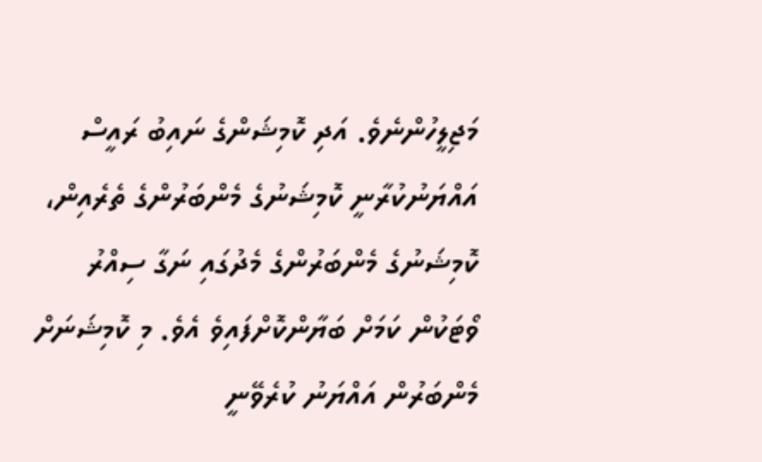މަޖިލީހުންނެވެ. އަދި ކޮމިޝަންގެ ނައިބު ރައީސް އައްޔަނުކުރާނީ ކޮމިޝަނުގެ މެންބަރުންގެ ތެރެއިން، ކޮމިޝަނުގެ މެންބަރުންގެ މެދުގައި ނަގާ ސިއްރު ވޯޓަކުން ކަމަށް ބަޔާންކޮށްފައިވެ އެވެ. މި ކޮމިޝަނަށް މެންބަރުން އައްޔަނު ކުރެވޭނީ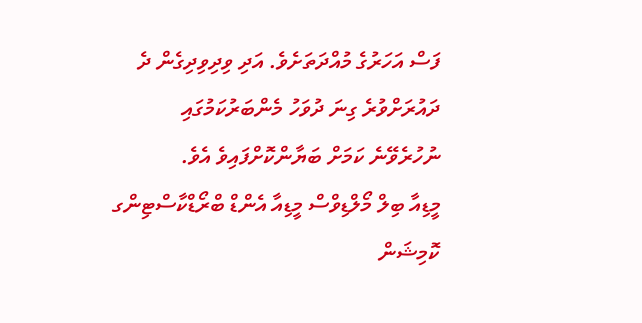ފަސް އަހަރުގެ މުއްދަތަށެވެ. އަދި ވިދިވިދިގެން ދެ ދައުރަށްވުރެ ގިނަ ދުވަހު މެންބަރުކަމުގައި ނުހުރެވޭނެ ކަމަށް ބަޔާންކޮށްފައިވެ އެވެ.
މީޑިއާ ބިލް މޯލްޑިވްސް މީޑިއާ އެންޑް ބްރޯޑްކާސްޓިންގ ކޮމިޝަން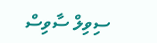ސިވިލް ސާވިސް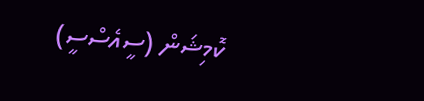ކޮމިޝަން (ސީއެސްސީ)